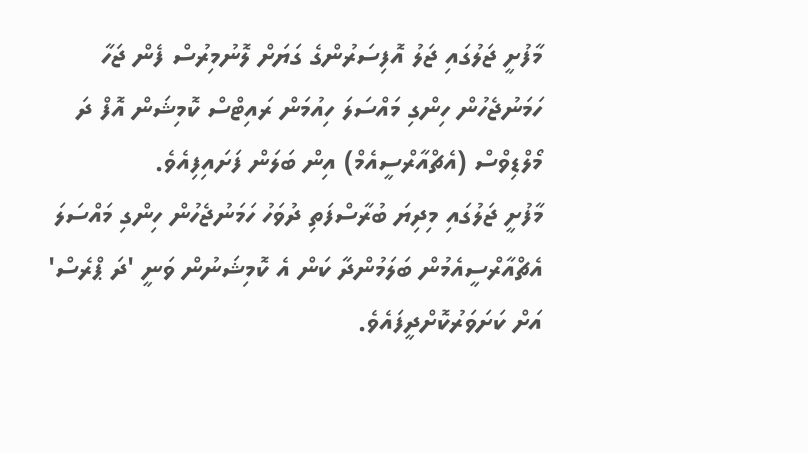މާފުށީ ޖަލުގައި ޖަލު އޮފިސަރުންގެ ގަޔަށް ލޮނުމިރުސް ފެން ޖަހާ ހަމަނުޖެހުން ހިންގި މައްސަލަ ހިއުމަން ރައިޓްސް ކޮމިޝަން އޮފް ދަ މޯލްޑިވްސް (އެޗްއާރްސީއެމް) އިން ބަލަން ފަށައިފިއެވެ.
މާފުށީ ޖަލުގައި މިދިޔަ ބުރާސްފަތި ދުވަހު ހަމަނުޖެހުން ހިންގި މައްސަލަ އެޗްއާރްސީއެމުން ބަލަމުންދާ ކަން އެ ކޮމިޝަނުން ވަނީ 'ދަ ޕްރެސް' އަށް ކަށަވަރުކޮށްދީފައެވެ.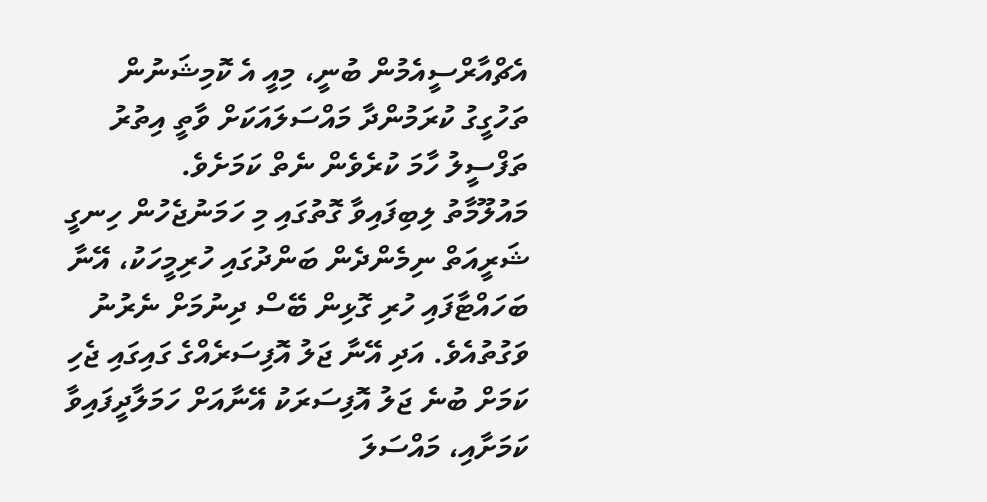އެޗްއާރްސީއެމުން ބުނީ، މިއީ އެ ކޮމިޝަނުން ތަހުގީގު ކުރަމުންދާ މައްސަލައަކަށް ވާތީ އިތުރު ތަފްސީލު ހާމަ ކުރެވެން ނެތް ކަމަށެވެ.
މައުލޫމާތު ލިބިފައިވާ ގޮތުގައި މި ހަމަނުޖެހުން ހިނގީ ޝަރީއަތް ނިމެންދެން ބަންދުގައި ހުރިމީހަކު، އޭނާ ބަހައްޓާފައި ހުރި ގޮޅިން ބޭސް ދިނުމަށް ނެރުނު ވަގުތުއެވެ. އަދި އޭނާ ޖަލު އޮފިސަރެއްގެ ގައިގައި ޖެހި ކަމަށް ބުނެ ޖަލު އޮފިސަރަކު އޭނާއަށް ހަމަލާދީފައިވާ ކަމަށާއި، މައްސަލަ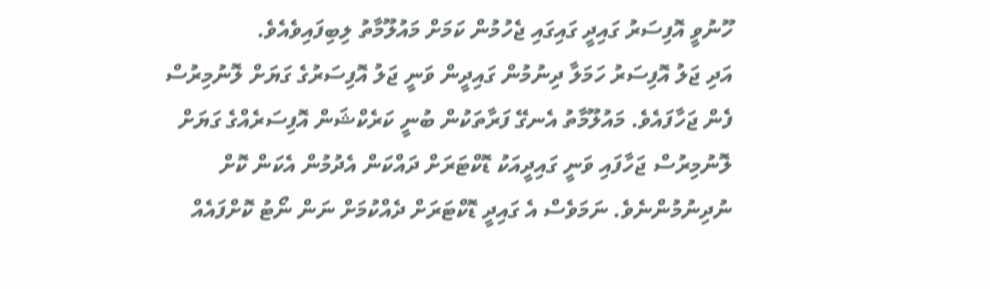ހޫނުވީ އޮފިސަރު ގައިދީ ގައިގައި ޖެހުމުން ކަމަށް މައުލޫމާތު ލިބިފައިވެއެވެ.
އަދި ޖަލު އޮފިސަރު ހަމަލާ ދިނުމުން ގައިދީން ވަނީ ޖަލު އޮފިސަރުގެ ގަޔަށް ލޮނުމިރުސް ފެން ޖަހާފައެވެ. މައުލޫމާތު އެނގޭ ފަރާތަކުން ބުނީ ކަރެކްޝަން އޮފިސަރެއްގެ ގަޔަށް ލޮނުމިރުސް ޖަހާފައި ވަނީ ގައިދީއަކު ޑޮކްޓަރަށް ދައްކަން އެދުމުން އެކަން ކޮށް ނުދިނުމުންނެވެ. ނަމަވެސް އެ ގައިދީ ޑޮކްޓަރަށް ދެއްކުމަށް ނަން ނޯޓު ކޮށްފައެއް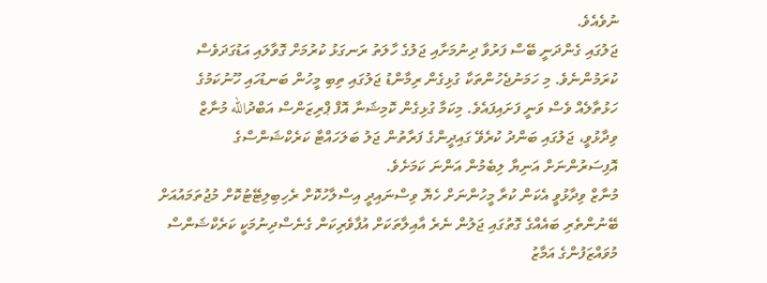ނުވެއެވެ.
ޖަލުގައި ގެންދަނީ ބޭސް ފަރުވާ ދިނުމަށާއި ޖަލުގެ ހާލަތު ރަނގަޅު ކުރުމަށް ގޮވާލައި އަޑުގަދަވެސް ކުރަމުންނެވެ. މި ހަމަނުޖެހުންތަކާ ގުޅިގެން ރިމާންޑު ޖަލުގައި ތިބި މީހުން ބަނޑުހައި ހޫނުކަމުގެ ހަޅުތާލެއް ވެސް ވަނީ ފަށައިފައެވެ. މިކަމާ ގުޅިގެން ކޮމިޝަނާ އޮފް ޕްރިޒަންސް އަބްދުالله މުނާޒް ވިދާޅުވީ، ޖަލުގައި ބަންދު ކުރެވޭ ގައިދީންގެ ފަރާތުން ޖަލު ބަލަހައްޓާ ކަރެކްޝަންސްގެ އޮފިސަރުންނަށް އަނިޔާ ލިބެމުން އަންނަ ކަމަށެވެ.
މުނާޒް ވިދާޅުވީ އެކަން ކުރާ މީހުންނަށް ހެޔޮ ވިސްނައިދީ އިސްލާހުކޮށް ރެހިބިލިޓޭޓުކޮށް މުޖުތަމައުއަށް ބޭނުންތެރި ބައެއްގެ ގޮތުގައި ޖަލުން ނެރެ އާއިލާތަކަށް އުފާވެރިކަން ގެނެސްދިނުމަކީ ކަރެކްޝަންސް މުވައްޒަފުންގެ އަމާޒު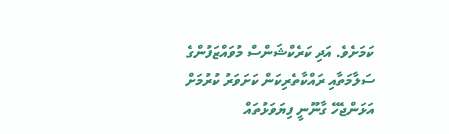ކަމަށެވެ. އަދި ކަރެކްޝަންސް މުވައްޒަފުންގެ ސަލާމަތާއި ރައްކާތެރިކަން ކަށަވަރު ކުރުމަށް އަޅަންޖެހޭ ގާނޫނީ ފިޔަވަޅުތައް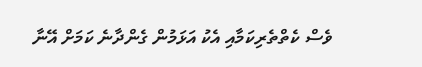ވެސް ކެތްތެރިކަމާއި އެކު އަޅަމުން ގެންދާނެ ކަމަށް އޭނާ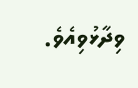ވިދާޅުވިއެވެ.